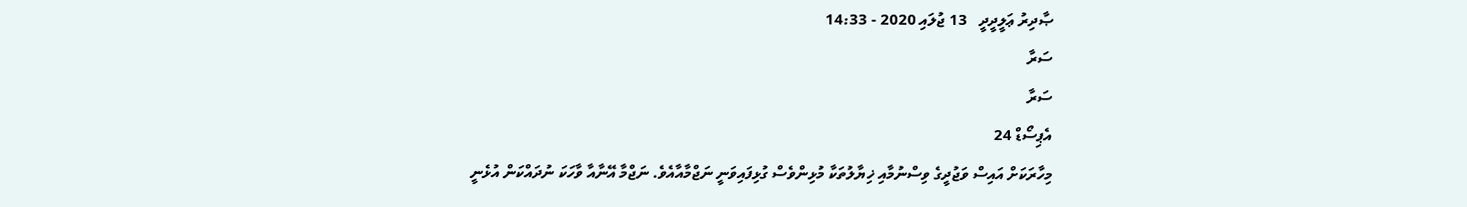ޞާދިރު ޢަލީދީދީ   13 ޖުލައި 2020 - 14:33
ސަރާ
ސަރާ
އެޕިސޯޑް 24
މިހާރަކަށް އައިސް ވަޖުދީގެ ވިސްނުމާއި ޚިޔާލުތަކާ މުޅިންވެސް ގުޅިފައިވަނީ ނަޖްމާއާއެވެ. ނަޖްމާ އޭނާއާ ވާހަކަ ނުދައްކަން އުޅެނީ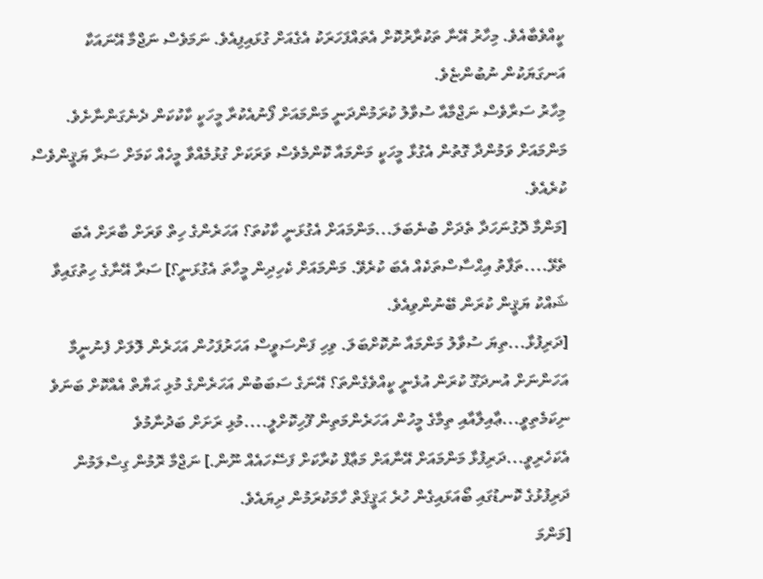ކީއްވެބާއެވެ. މިހާރު އޭނާ ތަކުރާރުކޮށް އެތައްފަހަރަކު އެގެއަށް ގުޅައިފިއެވެ. ނަމަވެސް ނަޖްމާ އޭނައަކާ އަނގަޔަކުން ނުބުންޏެވެ.
މިހާރު ސަރާވެސް ނަޖްމާއާ ސުވާލު ކުރަމުންދަނީ މަންމައަށް ފޯނުއެކުރާ މީހަކީ ކާކުކަން ދެނެގަންނާށެވެ. މަންމައަށް ވަމުންދާ ގޮތުން އެގުޅާ މީހަކީ މަންމައާ ކޮންމެވެސް ވަރަކަށް ގުޅުމެއްވާ މީހެއް ކަމަށް ސަރާ ޔަޤީންވެސް ކުރެއެވެ.
[މަންމާ ދޮގުނަހަދާ ތެދަށް ބުނެބަލަ...މަންމައަށް އެގުޅަނީ ކާކުތަ؟ އަހަރެންގެ ހިތް ވަރަށް ބާރަށް އެބަ ތެޅޭ....ތަފާތު އިޙްސާސްތަކެއް އެބަ ކުރެވޭ. މަންމައަށް ކެހިދިން މީހާތަ އެގުޅަނީ؟] ސަރާ އޭނާގެ ހިތުގައިވާ ޝައްކު ޔަޤީން ކުރަން ބޭނުންވިއެވެ.
[ދަރިފުޅާ...ތިޔަ ސުވާލު މަންމައާ ނުކޮށްބަލަ. ވިހި ފަންސަވީސް އަހަރުފަހުން އަހަރެން ލޮލަށް ފެނުނީމާ އަހަންނަށް އުނދަގޫ ކުރަން އުޅެނީ ކީއްވެގެންތަ؟ އޭނަގެ ސަބަބުން އަހަރެންގެ މުޅި ޙަޔާތް އެއްކޮށް ބަނަވެ ނިކަމެތިވީ...ޢާއިލާއާއި ތިމާގެ މީހުން އަހަރެންމަތިން ފޫހިކޮށްލީ....މުޅި ރަށަށް ބަދުނާމުވެ އެކަހެރިވީ...ދަރިފުޅާ މަންމައަށް އޭނާއަށް މަޢާފް ކުރާކަށް ފަސޭހައެއް ނޫން.] ނަޖްމާ ރޮމުން ގިސްލަމުން ދަރިފުޅުގެ ކޮނޑުގައި ބޯއަޅައިގެން ހުރެ ޙަޤީޤަތް ހާމަކުރަމުން ދިޔައެވެ.
[މަންމަ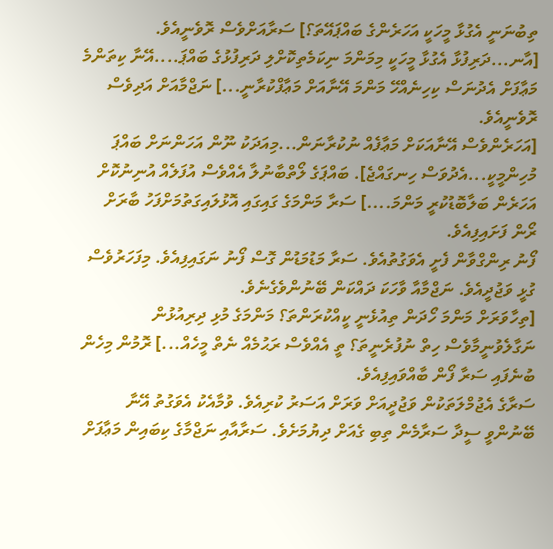ތިބުނަނީ އެގުޅާ މީހަކީ އަހަރެންގެ ބައްޕައޭތަ؟] ސަރާއަށްވެސް ރޮވެނީއެވެ.
[އާނ...ދަރިފުޅާ އެގުޅާ މީހަކީ މިމަންމަ ނިކަމެތިކޮށްލި ދަރިފުޅުގެ ބައްޕަ....އޭނާ ކިތަންމެ މަޢާފަށް އެދުނަސް ކިހިނެއްހޭ މަންމަ އޭނާއަށް މަޢާފްކުރާނީ...] ނަޖްމާއަށް އަދިވެސް ރޮވެނީއެވެ.
[އަހަރެންވެސް އޭނާއަކަށް މަޢާފެއް ނުކުރާނަން...މިއަދަކު ނޫން އަހަންނަށް ބައްޕަ މުހިންމީކީ...އެދުވަސް ހިނގައްޖެ]. ބައްޕަގެ ލޯތްބާނުލާ އެއްވެސް އުފަލެއް އުނިނުކޮށް އަހަރެން ބަލާބޮޑުކުރީ މަންމަ....] ސަރާ މަންމަގެ ގައިގައި އޮޅުލައިގަތުމަށްފަހު ބާރަށް ރޯން ފަށައިފިއެވެ.
ފޯނު ރިންގްވާން ފެށީ އެވަގުތުއެވެ. ސަރާ މަޑުމަޑުން ގޮސް ފޯނު ނަގައިފިއެވެ. މިފަހަރުވެސް ގުޅީ ވަޖުދީއެވެ. ނަޖްމާއާ ވާހަކަ ދައްކަން ބޭނުންވެގެނެވެ.
[ތިހާވަރަށް މަންމަ ހޯދަން ތިއުޅެނީ ކީއްކުރަންތަ؟ މަންމަގެ މުޅި ދިރިއުޅުން ނަގާލެވުނީމާވެސް ހިތް ނުފުރެނީތަ؟ ތީ އެއްވެސް ރަޙުމެއް ނެތް މީހެއް...] ރޮމުން މިހެން ބުނެފައި ސަރާ ފޯން ބާއްވައިފިއެވެ.
ސަރާގެ އެޖުމްލަތަކުން ވަޖުދީއަށް ވަރަށް އަސަރު ކުރިއެވެ. ވުމާއެކު އެވަގުތު އޭނާ ބޭނުންވީ ސީދާ ސަރާމެން ތިބި ގެއަށް ދިޔުމަށެވެ. ސަރާއާއި ނަޖްމާގެ ކިބައިން މަޢާފަށް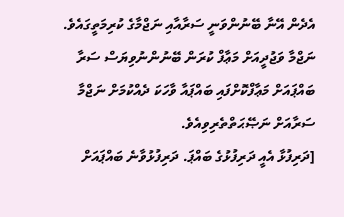އެދެން އޭނާ ބޭނުންވަނީ ސަރާއާއި ނަޖްމާގެ ކުރިމަތީގައެވެ.
ނަޖްމާ ވަޖުދީއަށް މަޢާފް ކުރަން ބޭނުންނުވިޔަސް ސަރާ ބައްޕައަށް މަޢާފްކޮށްފައި ބައްޕައާ ވާހަކަ ދެއްކުމަށް ނަޖްމާ ސަރާއަށް ނަޞޭޙަތްތެރިވިއެވެ.
[ދަރިފުޅާ އެއީ ދަރިފުޅުގެ ބައްޕަ. ދަރިފުޅުވާނެ ބައްޕައަށް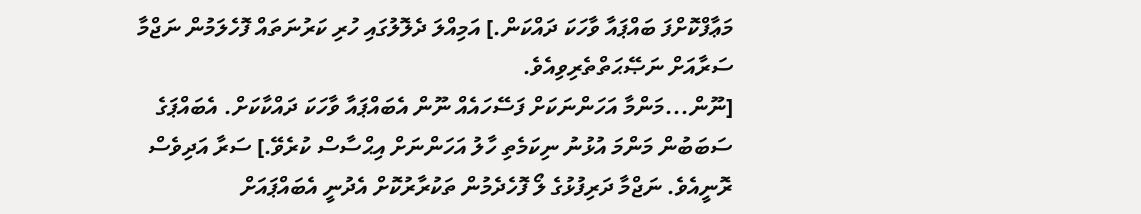މަޢާފްކޮށްފަ ބައްޕައާ ވާހަކަ ދައްކަން.] އަމިއްލަ ދެލޮލުގައި ހުރި ކަރުނަތައް ފޮހެލަމުން ނަޖްމާ ސަރާއަށް ނަޞޭޙަތްތެރިވިއެވެ.
[ނޫން...މަންމާ އަހަންނަކަށް ފަސޭހައެއް ނޫން އެބައްޕައާ ވާހަކަ ދައްކާކަށް. އެބައްޕަގެ ސަބަބުން މަންމަ އުޅުނު ނިކަމެތި ހާލު އަހަންނަށް އިޙްސާސް ކުރެވޭ.] ސަރާ އަދިވެސް ރޮނީއެވެ. ނަޖްމާ ދަރިފުޅުގެ ލޯ ފޮހެދެމުން ތަކުރާރުކޮށް އެދުނީ އެބައްޕައަށް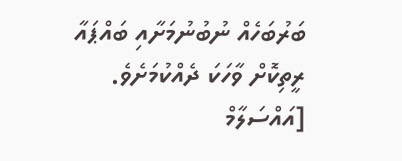ބަރުބަހެއް ނުބުނުމަށާއި ބައްޕައާ ރީތިކޮށް ވާހަކަ ދެއްކުމަށެވެ.
[އައްސަލާމް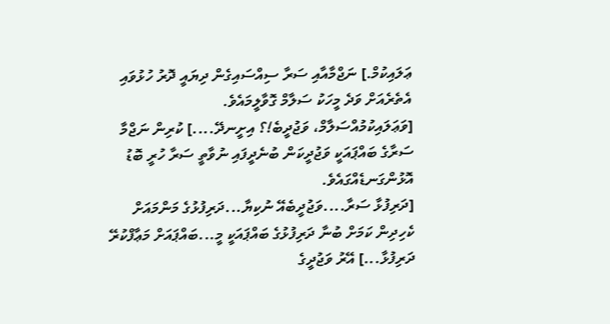ޢަލައިކުމް.] ނަޖްމާއާއި ސަރާ ސިއްސައިގެން ދިޔައީ ދޮރު ހުޅުވައި އެތެރެއަށް ވަދެ މީހަކު ސަލާމް ގޮވާލީމައެވެ.
[ވަޢަލައިކުމުއްސަލާމް، ވަޖުދީބެ!؟ އިށީނދޭ....] ކުރިން ނަޖްމާ ސަރާގެ ބައްޕައަކީ ވަޖުދީކަން ބުނެދީފައި ނުވާތީ ސަރާ ހުރީ ބޮޑު އޮޅުންގަނޑެއްގައެވެ.
[ދަރިފުޅާ ސަރާ....ވަޖުދީބެއޭ ނުކިޔާ...ދަރިފުޅުގެ މަންމައަށް ކެހިދިން ކަމަށް ބުނާ ދަރިފުޅުގެ ބައްޕައަކީ މީ...ބައްޕައަށް މަޢާފްކުރޭ ދަރިފުޅާ...] އޭރު ވަޖުދީގެ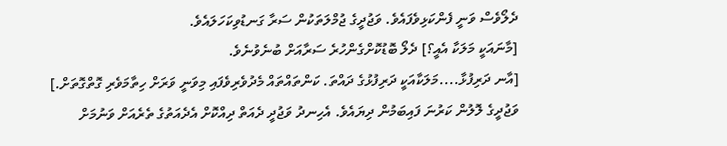ދެލޯވެސް ވަނީ ފެންކަޅިވެފައެވެ. ވަޖުދީގެ ޖުމްލަތަކުން ސަރާ ގަނޑުވިކަހަލައެވެ.
[މާނައަކީ މަލަކާ އެއީ؟] ދެލޯ ބޮޑުކޮށްގެންހުރެ ސަރާއަށް ބުނެވުނެވެ.
[އާނ ދަރިފުޅާ....މަލަކާއަކީ ދަރިފުޅުގެ ދައްތަ. ކަންތައްތައް މެދުވެރިވެފައި މިވަނީ ވަރަށް ހިތާމަވެރި ގޮތްގޮތަށް.] ވަޖުދީގެ ލޮލުން ކަރުނަ ފައިބަމުން ދިޔައެވެ. އެހިނދު ވަޖުދީ ދެއަތް ދިއްކޮށް އެދެއަތުގެ ތެރެއަށް ވަނުމަށް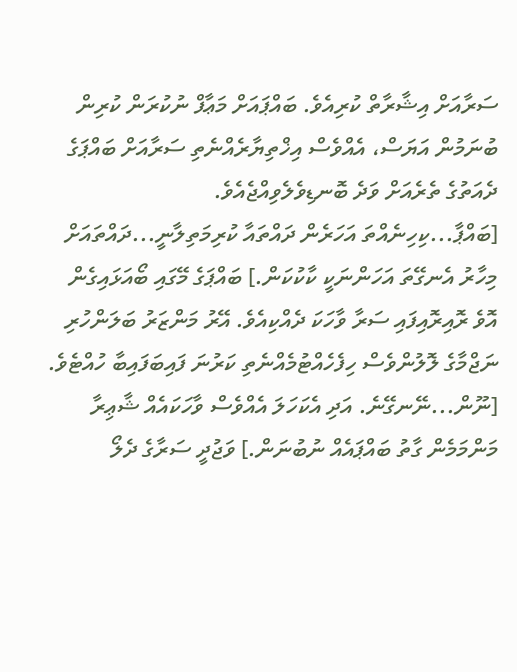ސަރާއަށް އިޝާރާތް ކުރިއެވެ. ބައްޕައަށް މަޢާފް ނުކުރަން ކުރިން ބުނަމުން އަޔަސް، އެއްވެސް އިޚްތިޔާރެއްނެތި ސަރާއަށް ބައްޕަގެ ދެއަތުގެ ތެރެއަށް ވަދެ ބޮނޑިވެލެވިއްޖެއެވެ.
[ބައްޕާ...ކިހިނެއްތަ އަހަރެން ދައްތައާ ކުރިމަތިލާނީ...ދައްތައަށް މިހާރު އެނގޭތަ އަހަންނަކީ ކާކުކަން.] ބައްޕަގެ މޭގައި ބޯއަޅައިގެން އޮވެ ރޮއިރޮއިފައި ސަރާ ވާހަކަ ދެއްކިއެވެ. އޭރު މަންޒަރު ބަލަންހުރި ނަޖްމާގެ ލޮލުންވެސް ހިފެހެއްޓުމެއްނެތި ކަރުނަ ފައިބަފައިބާ ހުއްޓެވެ.
[ނޫން...ނޭނގޭނެ. އަދި އެކަހަލަ އެއްވެސް ވާހަކައެއް ޝާޢިރާ މަންމަމެން ގާތު ބައްޕައެއް ނުބުނަން.] ވަޖުދީ ސަރާގެ ދެލޯ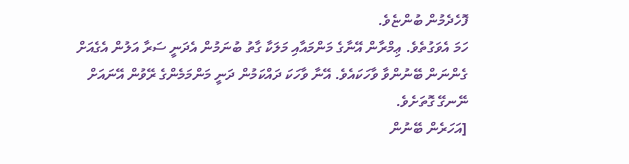ފޮހެދެމުން ބުންޏެވެ.
ހަމަ އެވަގުތެވެ. ޢިމްރާން އޭނާގެ މަންމައާއި މަލަކާ ގާތު ބުނަމުން އެދަނީ ސަރާ އަލުން އެގެއަށް ގެންނަން ބޭނުންވާ ވާހަކައެވެ. އޭނާ ވާހަކަ ދައްކަމުން ދަނީ މަންމަމެންގެ ރޭވުން އޭނައަށް ނޭނގޭ ގޮތަށެވެ.
[އަހަރެން ބޭނުން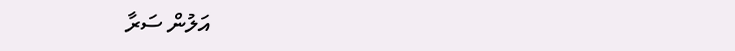އަލުން ސަރާ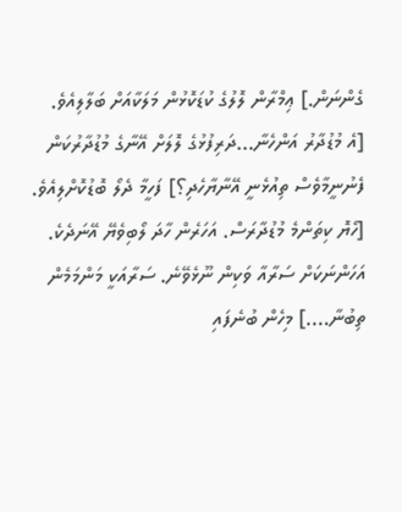ގެންނަން.] ޢިމްރާން ލޮލުގެ ކުޑަކޮޅުން މަލަކާއަށް ބަލާލިއެވެ.
[އެ މުޑުދާރު އަންހެނާ...ދަރިފުޅުގެ ލޮލަށް އޭނާގެ މުޑުދާރުކަން ފެނުނީމާވެސް ތިއުޅެނީ އޭނާޔާހެދި؟] ފަހީމާ ދެލޯ ބޮޑުކޮށްލިއެވެ.
[ހެޔޮ ކިތަންމެ މުޑުދާރަސް. އަހަރެން ހާދަ ލޯބިވެޔޭ އޭނަދެކެ. އަހަންނަކަށް ސަރާއާ ވަކިން ނޫޅެވޭނެ. ސަރާއަކީ މަންމަމެން ތިބުނާ....] މިހެން ބުނެފައި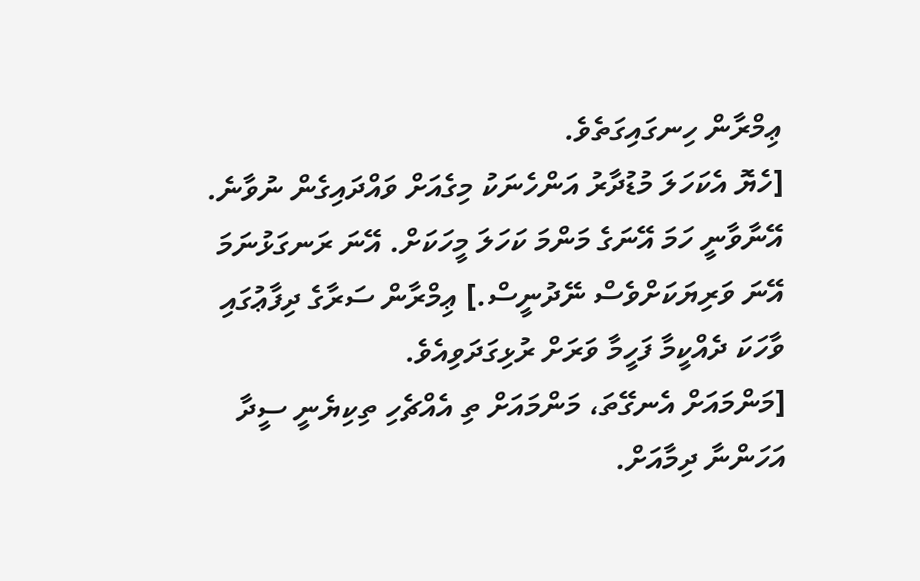ޢިމްރާން ހިނގައިގަތެވެ.
[ހެޔޮ އެކަހަލަ މުޑުދާރު އަންހެނަކު މިގެއަށް ވައްދައިގެން ނުވާނެ. އޭނާވާނީ ހަމަ އޭނަގެ މަންމަ ކަހަލަ މީހަކަށް. އޭނަ ރަނގަޅުނަމަ އޭނަ ވަރިޔަކަށްވެސް ނޭދުނީސް.] ޢިމްރާން ސަރާގެ ދިފާޢުގައި ވާހަކަ ދެއްކީމާ ފަހީމާ ވަރަށް ރުޅިގަދަވިއެވެ.
[މަންމައަށް އެނގޭތަ، މަންމައަށް ތި އެއްޗެހި ތިކިޔެނީ ސީދާ އަހަންނާ ދިމާއަށް.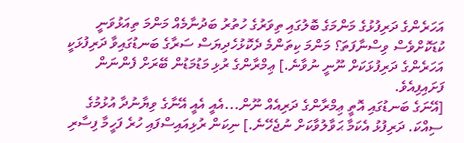އަހަރެންގެ ދަރިފުޅުގެ މަންމަގެ ބޮލުގައި ތިވަރުގެ ހުތުރު ބަދުނާމެއް މަންމަ ތިއަޅުވަނީ ކުޑަކޮށްވެސް ވިސްނާފަތަ؟ މަންމަ ކިތަންމެ ދެކޮޅުހެދިޔަސް ސަރާގެ ބަނޑުގައިވާ ދަރިފުޅަކީ އަހަރެންގެ ދަރިފުޅަކަށް ނޫނީ ނުވާނެ.] ޢިމްރާންގެ ރުޅި މަޑުމަޑުން ބޭރަށް ފެންނަން ފަށައިފިއެވެ.
[އޭނަގެ ބަނޑުގައި އޮތީ ޢިމްރާންގެ ދަރިއެއް ނޫން...އެއީ އެއީ އޭނާގެ ވިޔާނުދާ އުޅުމުގެ ސިއްކަ. ދަރިފުޅު އެކަމާ ޙަވާލުވާކަށް ނުޖެހޭނެ.] ނިކަން ރުޅިއައިސްފައި ހުރެ ފަހީމާ ފިސާރި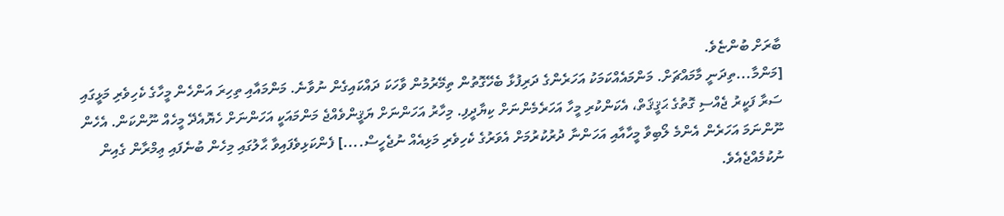ބާރަށް ބުންޏެވެ.
[މަންމާ...ތިދަނީ މާމައްޗަށް. މަންމައެއްކަމަކު އަހަރެންގެ ދަރިފުޅާ ބެހޭގޮތުން ތިމޭރުމުން ވާހަކަ ދައްކައިގެން ނުވާނެ. މަންމައާއި ތިހިރަ އަންހެން މީހާގެ ކެހިވެރި މަޅީގައި ސަރާ ފަކީރު ޖެއްސި ގޮތުގެ ޙަޤީޤަތް، އެކަންކުރި މީހާ އަހަރެމެންނަށް ކިޔާދީފި. މިހާރު އަހަންނަށް ޔަޤީންވެއްޖެ މަންމައަކީ އަހަންނަށް ހެޔޮއެދޭ މީހެއް ނޫންކަން. އެހެން ނޫންނަމަ އަހަރެން އެންމެ ލޯބިވާ މީހާއާއި އަހަންނާ ދުރުކުރުމަށް އެވަރުގެ ކެހިވެރި މަޅިއެއް ނުޖެހީސް....] ފެންކަޅިވެފައިވާ ޙާލުގައި މިހެން ބުނެފައި ޢިމްރާން ގެއިން ނުކުމެއްޖެއެވެ.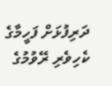ދަރިފުޅަށް ފަހީމާގެ ކެހިވެރި ރޭވުމުގެ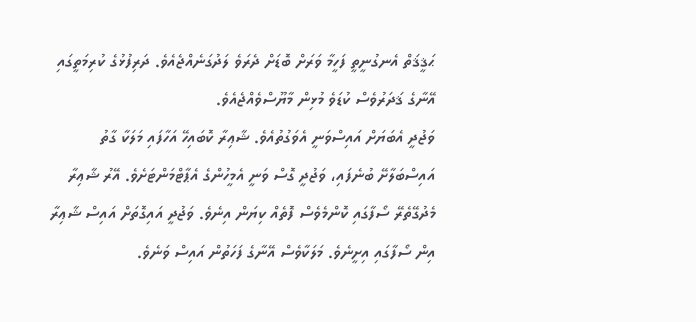ޙަޤީޤަތް އެނގުނީތީ ފަހީމާ ވަރަށް ބޮޑަށް ދެރަވެ ލަދުގަނެއްޖެއެވެ. ދަރިފުޅުގެ ކުރިމަތީގައި އޭނާގެ ޤަދަރުވެސް ކުޑަވެ މުޅިން މާޔޫސްވެއްޖެއެވެ.
ވަޖުދީ އެބަޔަށް އައިސްވަނީ އެވަގުތުއެވެ. ޝާޢިރާ ކޮބައިހޭ އަހާފައި މަލަކާ ގާތު އައިސްބަލާށޭ ބުނެފައި، ވަޖުދީ ގޮސް ވަނީ އެމީހުންގެ އެޕާޓްމަންޓަށެވެ. އޭރު ޝާޢިރާ މެދުގޭތެރޭ ސޯފާގައި ކޮންމެވެސް ފޮތެއް ކިޔަން އިނެވެ. ވަޖުދީ އައިގޮތަށް އައިސް ޝާޢިރާ އިން ސޯފާގައި އިށީނެވެ. މަލަކާވެސް އޭނާގެ ފަހަތުން އައިސް ވަނެވެ.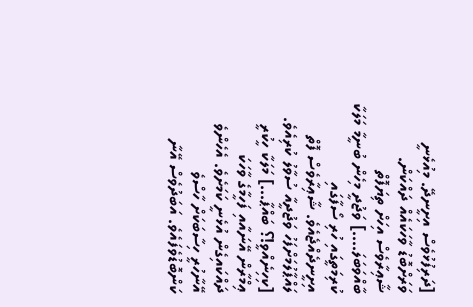[ދަރިފުޅުވެސް އިށީނދޭ. މިއުޅެނީ ވަރަށްބޮޑު ވާހަކައެއް ދައްކަން. ޝާޢިރާވެސް އިހަށް ތިޔަފޮތް ބާއްވަބަލަ....] ވަޖުދީ މިހެން ބުނީމާ މަލަކާ ކުރިމަތީގައި ހުރި ސޯފާގައި އިށީނދެއްޖެއެވެ. ޝާޢިރާވެސް ފޮތް ލައްޕާލުމަށްފަހު ވަޖުދީއާ ސުވާލު ކުރިއެވެ.
[ކިހިނެއްވީ!؟ ބައްޕާ...] މަލަކާ ހީކުރީ ޢިމްރާން އޭނައާއި ފަހީމާގެ ވާހަކަ ދައްކައިގެން އުޅެނީ ކަމަށެވެ. އެހެންވެ އޭނާހުރީ ހިސާބަކަށް ހާސްވެ ކަންބޮޑުވެފައެވެ. އަބަދުވެސް އޭނާ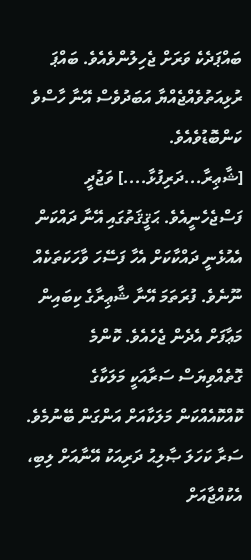ބައްޕަދެކެ ވަރަށް ޖެހިލުންވެއެވެ. ބައްޕަ ރުޅިއަތުވެއްޖެއްޔާ އަބަދުވެސް އޭނާ ހާސްވެ ކަންބޮޑުވެއެވެ.
[ޝާޢިރާ...ދަރިފުޅާ....] ވަޖުދީ ފަސްޖެހެނީއެވެ. ޙަޤީޤަތުގައި އޭނާ ދައްކަން އެއުޅެނީ ދައްކާކަށް އެހާ ފަސޭހަ ވާހަކަތަކެއް ނޫނެވެ. ފުރަތަމަ އޭނާ ޝާޢިރާގެ ކިބައިން މަޢާފަށް އެދެން ޖެހެއެވެ. ކޮންމެ ގޮތެއްވިޔަސް ސަރާއަކީ މަލަކާގެ ކޮއްކޮއެއްކަން މަލަކާއަށް އަންގަން ބޭނުމެވެ. ސަރާ ކަހަލަ ޞާލިޙު ދަރިއަކު އޭނާއަށް ލިބި، އެކުއްޖާއަށް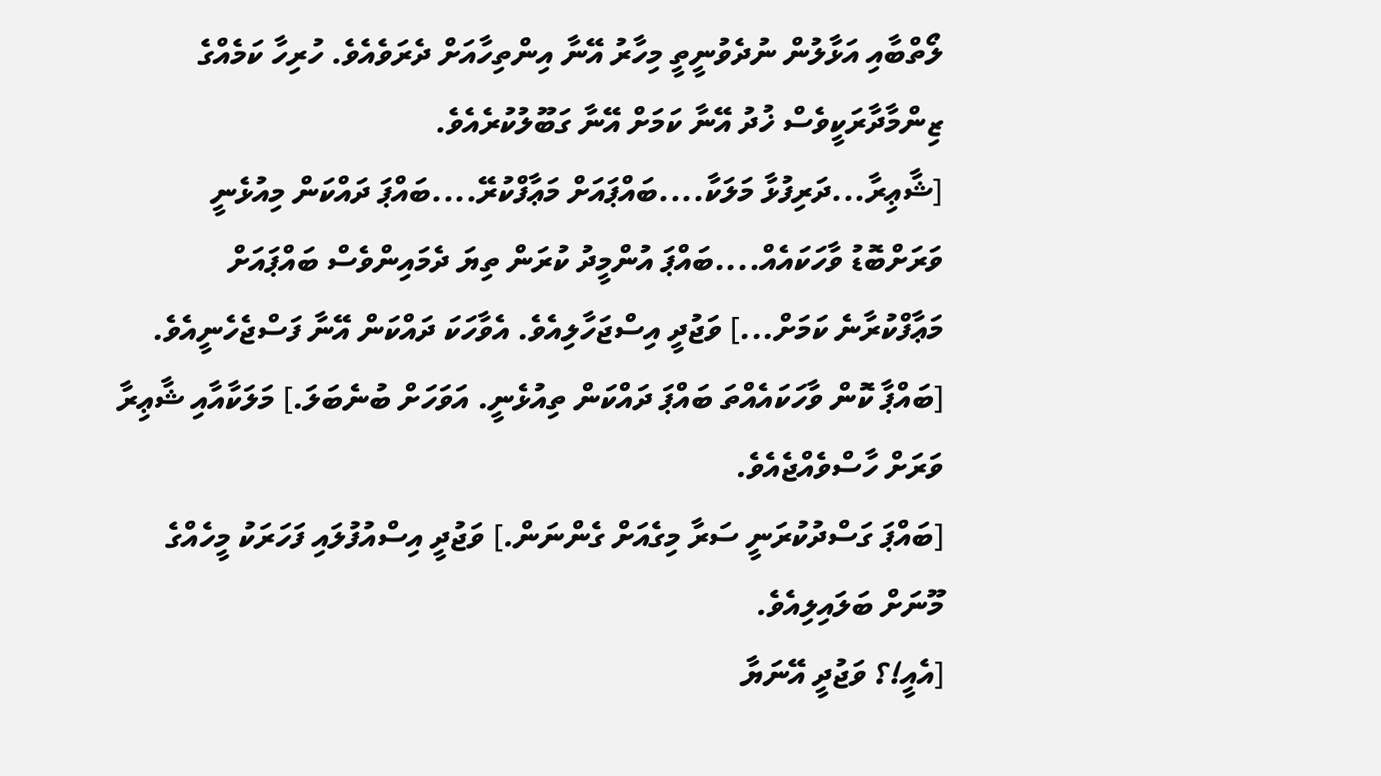ލޯތްބާއި އަޅާލުން ނުދެވުނީތީ މިހާރު އޭނާ އިންތިހާއަށް ދެރަވެއެވެ. ހުރިހާ ކަމެއްގެ ޒިންމާދާރަކީވެސް ޚުދު އޭނާ ކަމަށް އޭނާ ގަބޫލުކުރެއެވެ.
[ޝާޢިރާ...ދަރިފުޅާ މަލަކާ....ބައްޕައަށް މަޢާފްކުރޭ....ބައްޕަ ދައްކަން މިއުޅެނީ ވަރަށްބޮޑު ވާހަކައެއް....ބައްޕަ އުންމީދު ކުރަން ތިޔަ ދެމައިންވެސް ބައްޕައަށް މަޢާފްކުރާނެ ކަމަށް...] ވަޖުދީ އިސްޖަހާލިއެވެ. އެވާހަކަ ދައްކަން އޭނާ ފަސްޖެހެނީއެވެ.
[ބައްޕާ ކޮން ވާހަކައެއްތަ ބައްޕަ ދައްކަން ތިއުޅެނީ. އަވަހަށް ބުނެބަލަ.] މަލަކާއާއި ޝާޢިރާ ވަރަށް ހާސްވެއްޖެއެވެ.
[ބައްޕަ ގަސްދުކުރަނީ ސަރާ މިގެއަށް ގެންނަން.] ވަޖުދީ އިސްއުފުލައި ފަހަރަކު މީހެއްގެ މޫނަށް ބަލައިލިއެވެ.
[އެއީ!؟ ވަޖުދީ އޭނަޔާ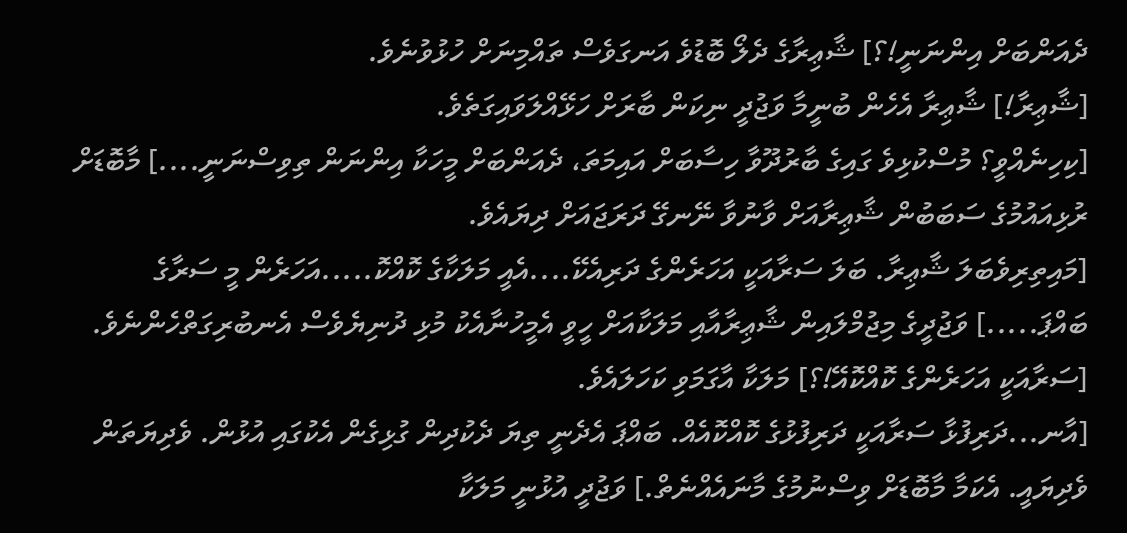ދެއަންބަށް އިންނަނީ!؟] ޝާޢިރާގެ ދެލޯ ބޮޑުވެ އަނގަވެސް ތައްމިނަށް ހުޅުވުނެވެ.
[ޝާޢިރާ!] ޝާޢިރާ އެހެން ބުނީމާ ވަޖުދީ ނިކަން ބާރަށް ހަޅޭއްލަވައިގަތެވެ.
[ކިހިނެއްވީ؟ މުސްކުޅިވެ ގައިގެ ބާރުދޫވާ ހިސާބަށް އައިމަތަ، ދެއަންބަށް މީހަކާ އިންނަން ތިވިސްނަނީ....] މާބޮޑަށް ރުޅިއައުމުގެ ސަބަބުން ޝާޢިރާއަށް ވާނުވާ ނޭނގޭ ދަރަޖައަށް ދިޔައެވެ.
[މައިތިރިވެބަލަ ޝާޢިރާ. ބަލަ ސަރާއަކީ އަހަރެންގެ ދަރިއެކޭ....އެއީ މަލަކާގެ ކޮއްކޮ.....އަހަރެން މީ ސަރާގެ ބައްޕަ.....] ވަޖުދީގެ މިޖުމްލައިން ޝާޢިރާއާއި މަލަކާއަށް ހީވީ އެމީހުނާއެކު މުޅި ދުނިޔެވެސް އެނބުރިގަތްހެންނެވެ.
[ސަރާއަކީ އަހަރެންގެ ކޮއްކޮއޭ!؟] މަލަކާ އާގަމަވި ކަހަލައެވެ.
[އާނ...ދަރިފުޅާ ސަރާއަކީ ދަރިފުޅުގެ ކޮއްކޮއެއް. ބައްޕަ އެދެނީ ތިޔަ ދެކުދިން ގުޅިގެން އެކުގައި އުޅުން. ވެދިޔަތަން ވެދިޔައީ. އެކަމާ މާބޮޑަށް ވިސްނުމުގެ މާނައެއްނެތް.] ވަޖުދީ އުޅުނީ މަލަކާ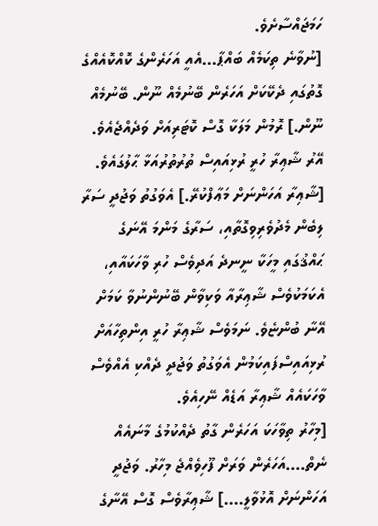ހަމަޖައްސާށެވެ.
[ނުވާނެ ތިކަމެއް ބައްޕާ...އެއީ އަހަރެންގެ ކޮއްކޮއެއްގެ ގޮތުގައި ދެކޭކަށް އަހަރެން ބޭނުމެއް ނޫން. ބޭނުމެއް ނޫން.] ރޮމުން މަލަކާ ގޮސް ކޮޓަރިއަށް ވަދެއްޖެއެވެ. އޭރު ޝާޢިރާ ހުރީ ރުޅިއައިސް ތުރުތުރުއަޅާ ޙާލުގައެވެ.
[ޝާޢިރާ އަހަންނަށް މަޢާފްކުރޭ.] އެވަގުތު ވަޖުދީ ސަރާ ލިބެން މެދުވެރިވިގޮތާއި، ސަރާގެ މަންމަ އޭނަގެ ޙައްޤުގައި މީހަކާ ނީނދެ އަދިވެސް ހުރި ވާހަކައާއި، އެކަމަކުވެސް ޝާޢިރާއާ ވަކިވާން ބޭނުންނުވާ ކަމަށް އޭނާ ބުންޏެވެ. ނަމަވެސް ޝާޢިރާ ހުރީ އިންތިހާއަށް ރުޅިއައިސްފައިކަމުން އެވަގުތު ވަޖުދީ ދެއްކި އެއްވެސް ވާހަކައެއް ޝާޢިރާ އަޑެއް ނޭހިއެވެ.
[މިހާރު ތިވާހަކަ އަހަރެން ގާތު ދެއްކުމުގެ މާނައެއް ނެތް....އަހަރެން ވަރަށް ފޫހިވެއްޖެ މިހާރު. ވަޖުދީ އަހަންނަށް އޮޅުވާލީ....] ޝާޢިރާވެސް ގޮސް އޭނާގެ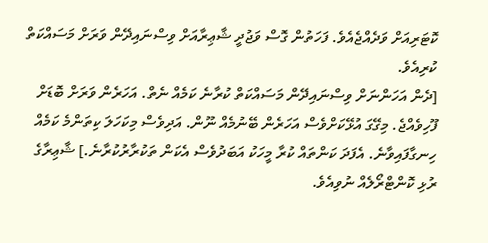ކޮޓަރިއަށް ވަދެއްޖެއެވެ. ފަހަތުން ގޮސް ވަޖުދީ ޝާޢިރާއަށް ވިސްނައިދޭން ވަރަށް މަސައްކަތް ކުރިއެވެ.
[ދެން އަހަންނަށް ވިސްނައިދޭން މަސައްކަތް ކުރާނެ ކަމެއް ނެތް. އަހަރެން ވަރަށް ބޮޑަށް ފޫހިވެއްޖެ. މިގޭގަ އުޅޭކަށްވެސް އަހަރެން ބޭނުމެއް ނޫން. އަދިވެސް މިކަހަލަ ކިތަންމެ ކަމެއް ހިނގާފައިވާނެ. އެފަދަ ކަންތައް ކުރާ މީހަކު އަބަދުވެސް އެކަން ތަކުރާރުކުރާނެ.] ޝާޢިރާގެ ރުޅި ކޮންޓްރޯލެއް ނުވިއެވެ.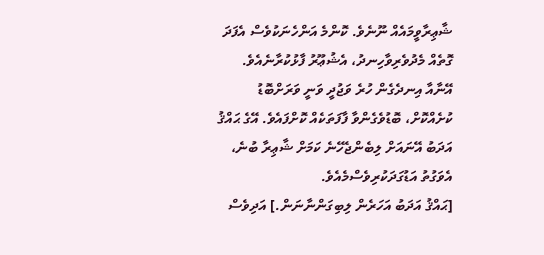ޝާޢިރާވީމައެއް ނޫނެވެ. ކޮންމެ އަންހެނަކުވެސް އެފަދަ ގޮތެއް މެދުވެރިވާހިނދު، އެޝުޢޫރު ފާޅުކުރާނެއެވެ. އޭނާއާ އިނދެގެން ހުރެ ވަޖުދީ ވަނީ ވަރަށްބޮޑު ކުށެއްކޮށް، ބޮޑުވެގެންވާ ފާފަތަކެއް ކޮށްފައެވެ. އޭގެ ޙައްޤު އަދަބު އޭނައަށް ލިބެންޖެހޭނެ ކަމަށް ޝާޢިރާ ބުނެ، އެވަގުތު އަޑުގަދަކުރިވެސްމެއެވެ.
[ޙައްޤު އަދަބު އަހަރެން ލިބިގަންނާނަން.] އަދިވެސް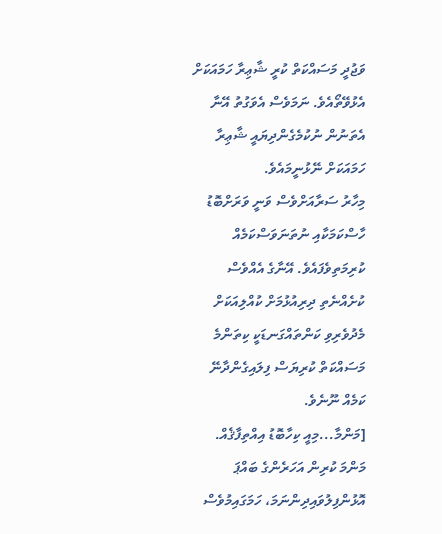ވަޖުދީ މަސައްކަތް ކުރީ ޝާޢިރާ ހަމައަކަށް އެޅުވޭތޯއެވެ. ނަމަވެސް އެވަގުތު އޭނާ އެތަނުން ނުކުމެގެންދިޔައީ ޝާޢިރާ ހަމައަކަށް ނޭޅުނީމައެވެ.
މިހާރު ސަރާއަށްވެސް ވަނީ ވަރަށްބޮޑު ހާސްކަމަކާއި ނުތަނަވަސްކަމެއް ކުރިމަތިވެފައެވެ. އޭނާގެ އެއްވެސް ކުށެއްނެތި ދިރިއުޅުމަށް ކުއްލިއަކަށް މެދުވެރިވި ކަންތައްގަނޑަކީ ކިތަންމެ މަސައްކަތް ކުރިޔަސް ފިލައިގެންދާނޭ ކަމެއް ނޫނެވެ.
[މަންމާ...މިއީ ކިހާބޮޑު އިއްތިފާޤެއް. މަންމަ ކުރިން އަހަރެންގެ ބައްޕަ އޮޅުންފިލުވައިދިންނަމަ، ހަމަގައިމުވެސް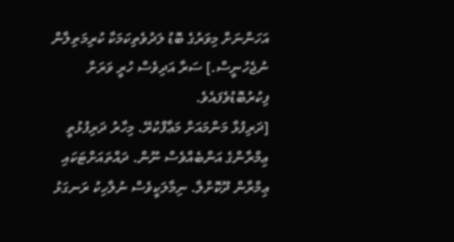އަހަންނަށް މިވަރުގެ ބޮޑު ލަދުވެތިކަމަކާ ކުރިމަތިލާން ނުޖެހުނީސް.] ސަރާ އަދިވެސް ހުރީ ވަރަށް ފިކުރުބޮޑުވެފައެވެ.
[ދަރިފުޅާ މަންމައަށް މަޢާފްކުރޭ. މިހާރު ދަރިފުޅުތީ ޢިމްރާންގެ އަންބެއްވެސް ނޫން. ދައްތައަށްޓަކައި ޢިމްރާން ދޫކޮށްލާ. ނިމާލަކީވެސް ނުލާހިކު ރަނގަޅު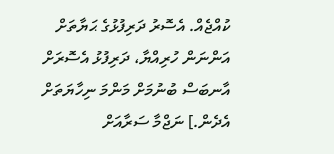ކުއްޖެއް. އެސޮރު ދަރިފުޅުގެ ޙަޔާތަށް އަންނަން ހުރިއްޔާ، ދަރިފުޅު އެސޮރަށް އާނބަސް ބުނުމަށް މަންމަ ނިހާޔަތަށް އެދެން.] ނަޖްމާ ސަރާއަށް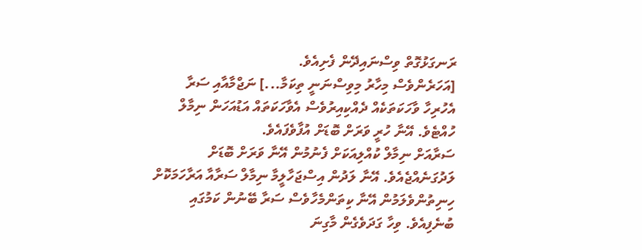ރަނގަޅުގޮތް ވިސްނައިދޭން ފެށިއެވެ.
[އަހަރެންވެސް މިހާރު މިވިސްނަނީ ތިކަމާ...] ނަޖްމާއާއި ސަރާ އެހުރިހާ ވާހަކަތަކެއް ދެއްކިއިރުވެސް އެވާހަކަތައް އަޑުއަހަން ނިމާލް ހުއްޓެވެ. އޭނާ ހުރީ ވަރަށް ބޮޑަށް އުފާވެފައެވެ.
ސަރާއަށް ނިމާލް ކުއްލިއަކަށް ފެނުމުން އޭނާ ވަރަށް ބޮޑަށް ލަދުގަނެއްޖެއެވެ. އޭނާ ލަދުން އިސްޖަހާލީމާ ނިމާލް ސަރާއާ އަރާހަމަކޮށް ހިނިތުންވެލަމުން އޭނާ ކިތަންމެހާވެސް ސަރާ ބޭނުން ކަމުގައި ބުނެފިއެވެ. ވިހާ ގަދަވެގެން މާގިނަ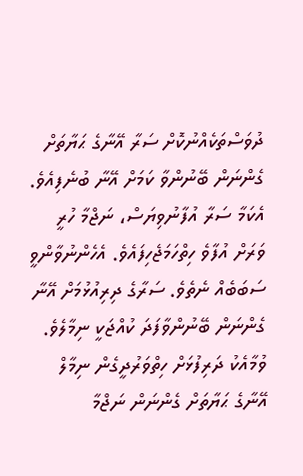ދުވަސްތަކެއްނުކޮށް ސަރާ އޭނާގެ ޙަޔާތަށް ގެންނަން ބޭނުންވާ ކަމަށް އޭނާ ބުނެފިއެވެ. އެކަމާ ސަރާ އުފާނުވިޔަސް، ނަޖްމާ ހުރީ ވަރަށް އުފާވެ ހިތްހަމަޖެހިފައެވެ. އެހެންނުވާންވީ ސަބަބެއް ނެތެވެ. ސަރާގެ ދިރިއުޅުމަށް އޭނާ ގެންނަން ބޭނުންވާފަދަ ކުއްޖަކީ ނިމާލެވެ. ވުމާއެކު ދަރިފުޅަށް ހިތްވަރުދީގެން ނިމާލް އޭނާގެ ޙަޔާތަށް ގެންނަން ނަޖްމާ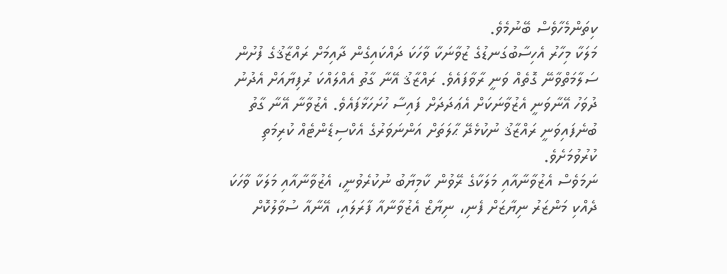ކިތަންމެހާވެސް ބޭނުމެވެ.
މަލަކާ މިހާރު އެހިސާބުގަނޑުގެ ޒުވާނަކާ ވާހަކަ ދައްކައިގެން ދާއިމަށް ރައްޒާޤުގެ ފުށުން ސަލާމަތްވާނޭ ގޮތެއް ވަނީ ރާވާފައެވެ. ރައްޒާޤު އޭނާ ގާތު އެއްލައްކަ ރުފިޔާއަށް އެދުނު ދުވަހު އޭނާވަނީ އެޒުވާނަކަށް އެޢަދަދަށް ފައިސާ ހުށަހަޅާފައެވެ. އެޒުވާނާ އޭނާ ގާތު ބުނެފައިވަނީ ރައްޒާޤު ނުކުޅެދޭ ޙާލަތަށް އަންނަވަރުގެ އެކްސިޑެންޓެއް ކުރިމަތި ކުރުވުމަށެވެ.
ނަމަވެސް އެޒުވާނާއާއި މަލަކާގެ ރޭވުން ކާމިޔާބު ނުކުރެވުނީ، އެޒުވާނާއާއި މަލަކާ ވާހަކަ ދެއްކި މަންޒަރު ނިޔާޒަށް ފެނި، ނިޔާޒް އެޒުވާނާއާ ފާރަލައި، އޭނާއާ ސުވާލުކޮށް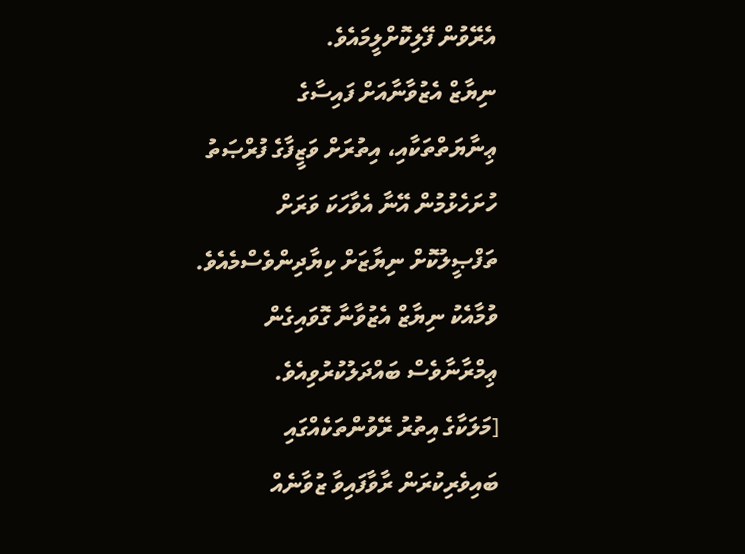އެރޭވުން ފޭލިކޮށްލީމައެވެ.
ނިޔާޒް އެޒުވާނާއަށް ފައިސާގެ ޢިނާޔަތްތަކާއި، އިތުރަށް ވަޒީފާގެ ފުރްޞަތު ހުށަހެޅުމުން އޭނާ އެވާހަކަ ވަރަށް ތަފްޞީލުކޮށް ނިޔާޒަށް ކިޔާދިންވެސްމެއެވެ. ވުމާއެކު ނިޔާޒް އެޒުވާނާ ގޮވައިގެން ޢިމްރާނާވެސް ބައްދަލުކުރުވިއެވެ.
[މަލަކާގެ އިތުރު ރޭވުންތަކެއްގައި ބައިވެރިކުރަން ރާވާފައިވާ ޒުވާނެއް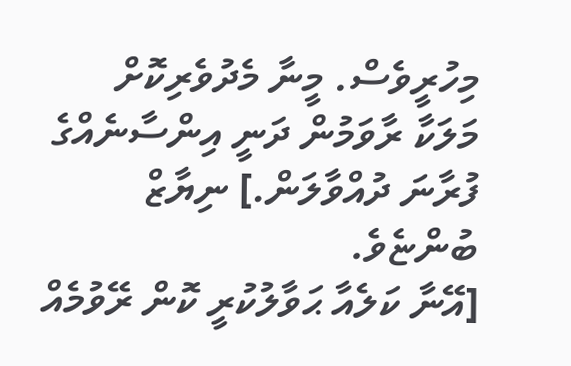މިހުރީވެސް. މީނާ މެދުވެރިކޮށް މަލަކާ ރާވަމުން ދަނީ އިންސާނެއްގެ ފުރާނަ ދުއްވާލަން.] ނިޔާޒް ބުންޏެވެ.
[އޭނާ ކަލެއާ ޙަވާލުކުރީ ކޮން ރޭވުމެއް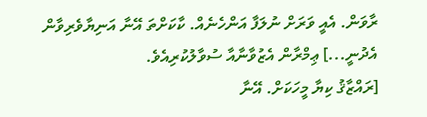ރާވަން. އެއީ ވަރަށް ނުލަފާ އަންހެނެއް. ކާކަށްތަ އޭނާ އަނިޔާވެރިވާން އެދުނީ...] ޢިމްރާން އެޒުވާނާއާ ސުވާލުކުރިއެވެ.
[ރައްޒާޤު ކިޔާ މީހަކަށް. އޭނާ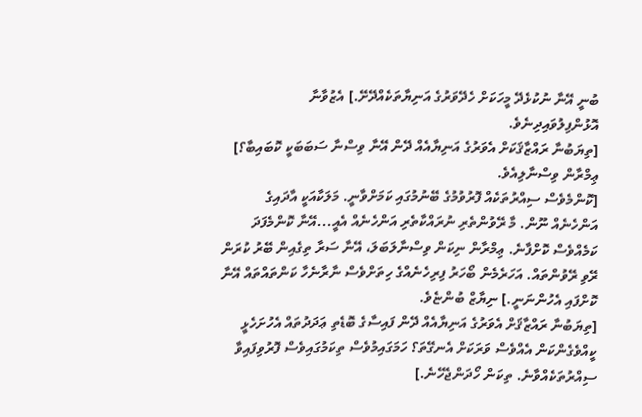ބުނީ އޭނާ ނުކުޅެދޭ މީހަކަށް ހެދޭވަރުގެ އަނިޔާތަކެއްދޭށޭ.] އެޒުވާނާ އޮޅުންފިލުވައިދިނެވެ.
[ތިޔަބުނާ ރައްޒާޤަކަށް އެވަރުގެ އަނިޔާއެއް ދޭން އޭނާ ވިސްނާ ސަބަބަކީ ކޮބައިބާ؟] ޢިމްރާން ވިސްނާލިއެވެ.
[ކޮންމެވެސް ސިއްރުތަކެއް ފޮރުވުމުގެ ބޭނުމުގައި ކަމަށްވާނީ. މަލަކާއަކީ އާދައިގެ އަންހެނެއް ނޫން. މާ ރޭވުންތެރި ނުރައްކާތެރި އަންހެނެއް އެއީ...އޭނާ ކޮންމެފަދަ ކަމެއްވެސް ކޮށްފާނެ. ޢިމްރާން ނިކަން ވިސްނާލަބަލަ، އޭނާ ސަރާ ތިގެއިން ބޭރު ކުރަން ރޭވި ރޭވުންތައް. އަހަރެމެން ބޯހަރު ފިރިހެނެއްގެ ހިތަށްވެސް ނާރާނެހާ ކަންތައްތައް އޭނާ ކޮށްފައި އެހުންނަނީ.] ނިޔާޒް ބުންޏެވެ.
[ތިޔަބުނާ ރައްޒާޤަށް އެވަރުގެ އަނިޔާއެއް ދޭން ފައިސާގެ ބޮޑެތި ޢަދަދުތައް އެހުށަހެޅީ ކީއްވެގެންކަން އެއްވެސް ވަރަކަށް އެނގޭތަ؟ ހަމަގައިމުވެސް ތިކަމުގައިވެސް ފޮރުވިފައިވާ ސިއްރުތަކެއްވާނެ. ތިކަން ހޯދަންޖެހޭނެ.]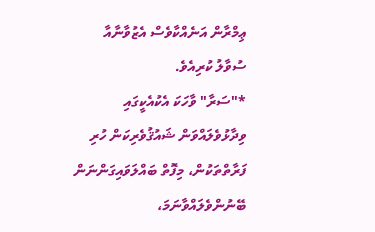ޢިމްރާން އަނެއްކާވެސް އެޒުވާނާއާ ސުވާލު ކުރިއެވެ.
*"ސަރާ" ވާހަކަ އެކުއެކީގައި ވިދާޅުވެލައްވަން ޝައުޤުވެރިކަން ހުރި ފަރާތްތަކުން، މިފޮތް ބައްލަވައިގަންނަން ބޭނުންވެލައްވާނަމަ،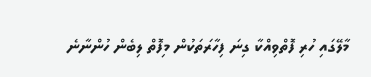މާލޭގައި ހުރި ފޮތްވިއްކާ ގިނަ ފިހާރަތަކުން މިފޮތް ލިބެން ހުންނާނެ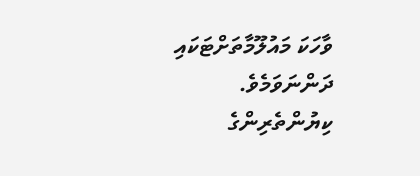ވާހަކަ މައުލޫމާތަށްޓަކައި ދަންނަވަމެވެ.
ކިޔުންތެރިންގެ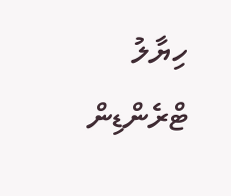ހިޔާލު
ޓްރެންޑިން